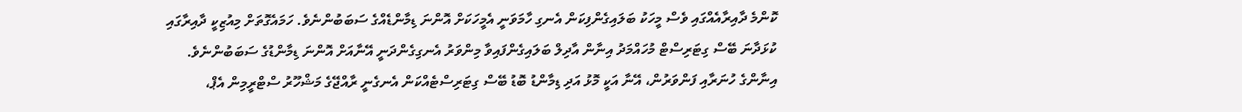ކޮންމެ ދާއިރާއެއްގައި ވެސް މީހަކު ބަލައިގެންފިކަން އެނގި ހާމަވަނީ އެމީހަކަށް އޮންނަ ޑިމާންޑެއްގެ ސަބަބުންނެވެ. ހަމައެގޮތަށް މިއުޒިކީ ދާއިރާގައި ކުޅަދާނަ ބޭސް ގިޓަރިސްޓް މުހައްމަދު އިނާން އާދިލް ބަލައިގެންފައިވާ މިންވަރު އެނގިގެންދަނީ އޭނާއަށް އޮންނަ ޑިމާންޑުގެ ސަބަބުންނެވެ.
އިނާންގެ ހުނަރާއި ފަންވަރުން، އޭނާ އަކީ މޮޅު އަދި ޑިމާންޑު ބޮޑު ބޭސް ގިޓަރިސްޓެއްކަން އެނގެނީ ރާއްޖޭގެ މަޝްހޫރު ސްޓްރީމިން އެޕް،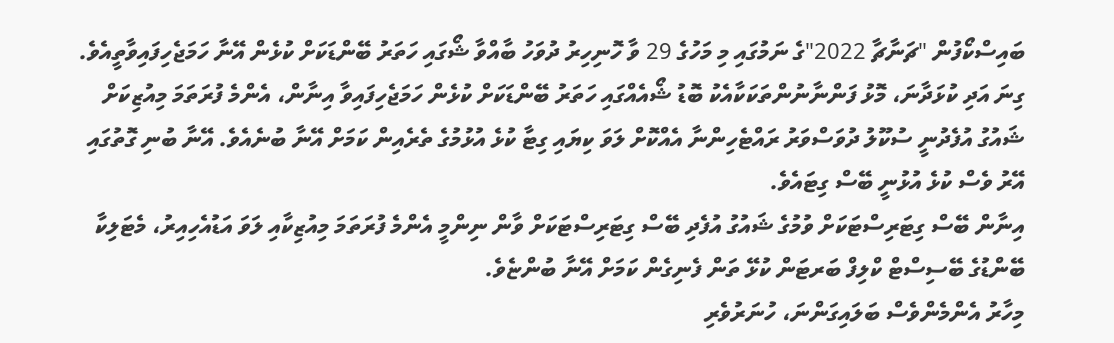ބައިސްކޯފުން "ޗަނާޗާ 2022"ގެ ނަމުގައި މި މަހުގެ 29 ވާ ހޮނިހިރު ދުވަހު ބާއްވާ ޝޯގައި ހަތަރު ބޭންޑަކަށް ކުޅެން އޭނާ ހަމަޖެހިފައިވާތީއެވެ.
ގިނަ އަދި ކުޅަދާނަ، މޮޅު ފަންނާނުންތަކަކާއެކު ބޮޑު ޝޯއެއްގައި ހަތަރު ބޭންޑަކަށް ކުޅެން ހަމަޖެހިފައިވާ އިނާން، އެންމެ ފުރަތަމަ މިއުޒިކަށް ޝައުގު އުފެދުނީ ސުކޫލު ދުވަސްވަރު ރައްޓެހިންނާ އެއްކޮށް ލަވަ ކިޔައި ގިޓާ ކުޅެ އުޅުމުގެ ތެރެއިން ކަމަށް އޭނާ ބުނެއެވެ. އޭނާ ބުނި ގޮތުގައި އޭރު ވެސް ކުޅެ އުޅުނީ ބޭސް ގިޓައެވެ.
އިނާން ބޭސް ގިޓަރިސްޓަކަށް ވުމުގެ ޝައުގު އުފެދި ބޭސް ގިޓަރިސްޓަކަށް ވާން ނިންމީ އެންމެ ފުރަތަމަ މިއުޒިކާއި ލަވަ އަޑުއެހިއިރު، މެޓަލިކާ ބޭންޑުގެ ބޭސިސްޓް ކްލިފް ބަރޓަން ކުޅޭ ތަން ފެނިގެން ކަމަށް އޭނާ ބުންޏެވެ.
މިހާރު އެންމެންވެސް ބަލައިގަންނަ، ހުނަރުވެރި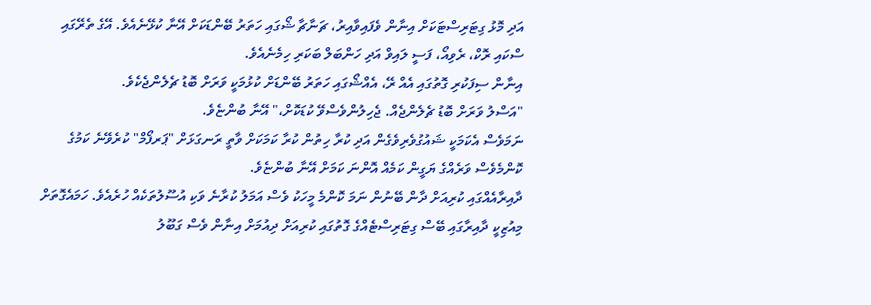އަދި މޮޅު ގިޓަރިސްޓަކަށް އިނާން ވެފައިވާއިރު، ޗަނާޗާ ޝޯގައި ހަތަރު ބޭންޑަކަށް އޭނާ ކުޅޭނެއެވެ. އޭގެ ތެރޭގައި ސްކައި ރޮކް، ރެވިއޯ، ފަސީ ލައިވް އަދި ހަންބަލް ބަކަރި ހިމެނެއެވެ.
އިނާން ސިފަކުރި ގޮތުގައި އެއް ރޭ، އެއްޝޯގައި ހަތަރު ބޭންޑަށް ކުޅުމަކީ ވަރަށް ބޮޑު ޗެލެންޖެކެވެ.
"އަސްލު ވަރަށް ބޮޑު ޗެލެންޖެއް. ޖެހިލުންވެސްވޭ ކުޑަކޮށް،" އޭނާ ބުންޏެވެ.
ނަމަވެސް އެކަމަކީ ޝައުގުވެރިވެގެން އަދި ކުރާ ހިތުން ކުރާ ކަމަކަށް ވާތީ ރަނގަޅަށް "ޕަރފޯމް" ކުރެވޭނެ ކަމުގެ ކޮންމެވެސް ވަރެއްގެ ޔަގީން ކަމެއް އޮންނަ ކަމަށް އޭނާ ބުންޏެވެ.
ދާއިރާއެއްގައި ކުރިއަށް ދާން ބޭނުން ނަމަ ކޮންމެ މީހަކު ވެސް އަމަލު ކުރާނެ ވަކި އުސޫލުތަކެއް ހުރެއެވެ. ހަމައެގޮތަށް މިއުޒިކީ ދާއިރާގައި ބޭސް ގިޓަރިސްޓެއްގެ ގޮތުގައި ކުރިއަށް ދިއުމަށް އިނާން ވެސް ގަބޫލު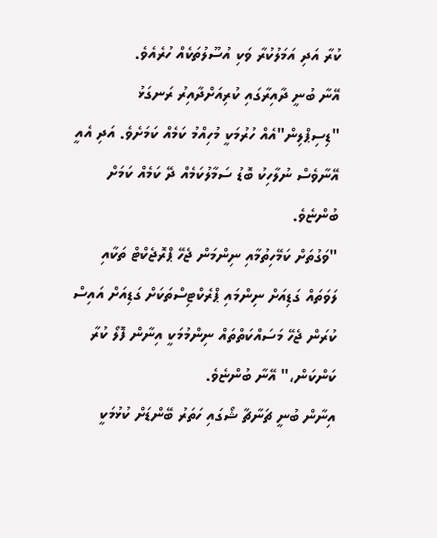ކުރާ އަދި އަމަލުކުރާ ވަކި އުސޫލުތަކެއް ހުރެއެވެ.
އޭނާ ބުނީ ދާއިރާގައި ކުރިއަށްދާއިރު ރަނގަޅު "ޑިސިޕްލިން"އެއް ހުރުމަކީ މުހިއްމު ކަމެއް ކަމަށެވެ. އަދި އެއީ އޭނާވެސް ނުލާހިކު ބޮޑު ސަމާލުކަމެއް ދޭ ކަމެއް ކަމަށް ބުންޏެވެ.
"ވަގުތަށް ކަމޭހިތުމާއި ނިންމަން ޖެހޭ ޕްރޮޖެކްޓް ތަކާއި ލަވަތައް ގަޑިއަށް ނިންމައި ޕްރެކްޓިސްތަކަށް ގަޑިއަށް އައިސް ކުރަން ޖެހޭ މަސައްކަތްތައް ނިންމުމަކީ އިނާން ފޮލޯ ކުރާ ކަންކަން،" އޭނާ ބުންޏެވެ.
އިނާން ބުނީ ޗަނާޗާ ޝޯގައި ހަތަރު ބޭންޑަށް ކުޅުމަކީ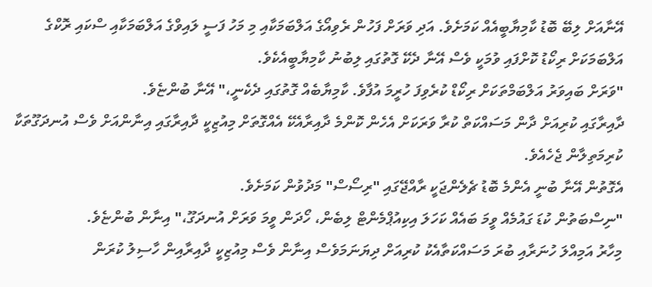އޭނާއަށް ލިބޭ ބޮޑު ކާމިޔާބީއެއް ކަމަށެވެ. އަދި ވަރަށް ފަހުން ރެވިއޯގެ އަލްބަމަކާއި މި މަހު ފަސީ ލައިވްގެ އަލްބަމަކާއި ސްކައި ރޮކްގެ އަލްބަމަކަށް ރިކޯޑު ކޮށްފައި ވުމަކީ ވެސް އޭނާ ދެކޭ ގޮތުގައި ލިބުނު ކާމިޔާބީއެކެވެ.
"ވަރަށް ބައިވަރު އަލްބަމްތަކަށް ރިކޯޑް ކުރެވިފަ ހުރީމަ އުފާވެ. ކާމިޔާބެއް ގޮތުގައި ދެކެނީ،" އޭނާ ބުންޏެވެ.
ދާއިރާގައި ކުރިއަށް ދާން މަސައްކަތް ކުރާ ވަރަކަށް އެހެން ކޮންމެ ދާއިރާއެކޭ އެއްގޮތަށް މިއުޒިކީ ދާއިރާގައި އިނާންއަށް ވެސް އުނދަގޫތަކާ ކުރިމަތިލާން ޖެހެއެވެ.
އެގޮތުން އޭނާ ބުނީ އެންމެ ބޮޑު ޗެލެންޖަކީ ރާއްޖޭގައި "ރިސޯސް" މަދުވުން ކަމަށެވެ.
"ނިސްބަތުން ކުޑަ ގައުމެއް ވީމަ ބައެއް ކަހަލަ އިކިއުޕްމެންޓް ލިބެން، ހޯދަން ވީމަ ވަރަށް އުނދަގޫ،" އިނާން ބުންޏެވެ.
މިހާރު އަމިއްލަ ހުނަރާއި ބުރަ މަސައްކަތާއެކު ކުރިއަށް ދިޔަނަމަވެސް އިނާން ވެސް މިއުޒިކީ ދާއިރާއިން ހާސިލު ކުރަން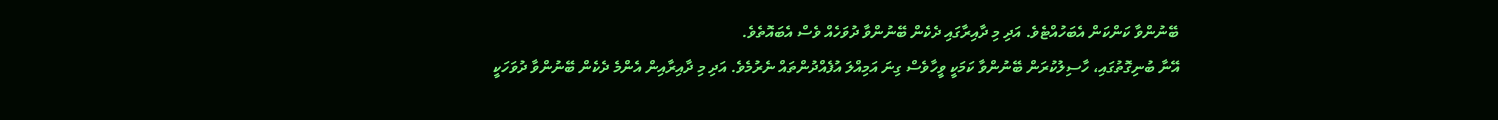ބޭނުންވާ ކަންކަން އެބަހުއްޓެވެ. އަދި މި ދާއިރާގައި ދެކެން ބޭނުންވާ ދުވަހެއް ވެސް އެބައޮތެވެ.
އޭނާ ބުނިގޮތުގައި، ހާސިލުކުރަން ބޭނުންވާ ކަމަކީ ވީހާވެސް ގިނަ އަމިއްލަ އުފެއްދުންތައް ނެރުމެވެ. އަދި މި ދާއިރާއިން އެންމެ ދެކެން ބޭނުންވާ ދުވަހަކީ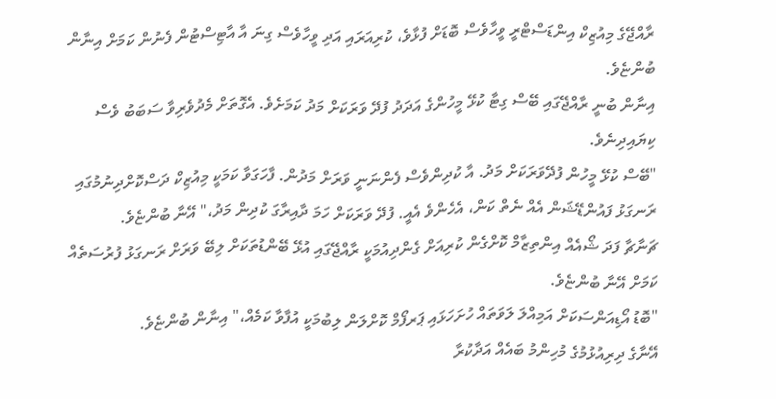ރާއްޖޭގެ މިއުޒިކް އިންޑަސްޓްރީ ވީހާވެސް ބޮޑަށް ފުޅާވެ، ކުރިއަރައި އަދި ވީހާވެސް ގިނަ އާ އާޓިސްޓުން ފެނުން ކަމަށް އިނާން ބުންޏެވެ.
އިނާން ބުނީ ރާއްޖޭގައި ބޭސް ގިޓާ ކުޅޭ މީހުންގެ އަދަދު ފުދޭ ވަރަކަށް މަދު ކަމަށެވެ. އެގޮތަށް މެދުވެރިވާ ސަބަބު ވެސް ކިޔައިދިނެވެ.
"ބޭސް ކުޅޭ މީހުން ފުދޭވަރަކަށް މަދު. އާ ކުދިންވެސް ފެންނަނީ ވަރަށް މަދުން. ފާހަގަވާ ކަމަކީ މިއުޒިކް ދަސްކޮށްދިނުމުގައި ރަނގަޅު ފައުންޑޭޝަން އެއް ނެތް ކަން، އެހެންވެ އެއީ. ފުދޭ ވަރަކަށް ހަމަ ދާއިރާގަ ކުދިން މަދު،" އޭނާ ބުންޏެވެ.
ޗަނާޗާ ފަދަ ޝޯއެއް އިންތިޒާމް ކޮށްގެން ކުރިއަށް ގެންދިއުމަކީ ރާއްޖޭގައި އުޅޭ ބޭންޑުތަކަށް ލިބޭ ވަރަށް ރަނގަޅު ފުރުސަތެއް ކަމަށް އޭނާ ބުންޏެވެ.
"ބޮޑު އޯޑިއަންސަކަށް އަމިއްލަ ލަވަތައް ހުށަހަޅައި ޕަރފޯމް ކޮށްލަން ލިބުމަކީ އުފާވާ ކަމެއް،" އިނާން ބުންޏެވެ.
އޭނާގެ ދިރިއުޅުމުގެ މުހިންމު ބައެއް އަދާކުރާ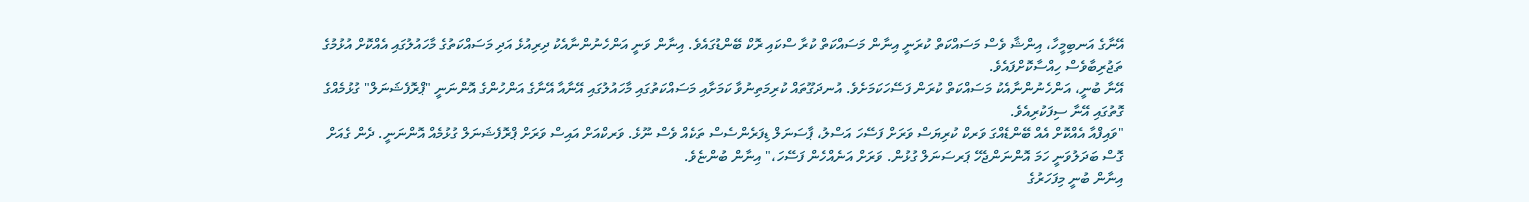އޭނާގެ އަނބިމީހާ، އިންޝާ ވެސް މަސައްކަތް ކުރަނީ އިނާން މަސައްކަތް ކުރާ ސްކައި ރޮކް ބޭންޑުގައެވެ. އިނާން ވަނީ އަންހެނުންނާއެކު ދިރިއުޅެ އަދި މަސައްކަތުގެ މާހައުލުގައި އެއްކޮށް އުޅުމުގެ ތަޖުރިބާވެސް ހިއްސާކޮށްފައެވެ.
އޭނާ ބުނީ، އަންހެނުންނާއެކު މަސައްކަތް ކުރަން ފަސޭހަކަމަށެވެ. އުނދަގޫތައް ކުރިމަތިނުވާ ކަމަށާއި މަސައްކަތުގައި މާހައުލުގައި އޭނާއާ އޭނާގެ އަންހުންގެ އޮންނަނީ "ޕްރޮފެޝަނަލް" ގުޅުމެއްގެ ގޮތުގައި އޭނާ ސިފަކުރިއެވެ.
"ވައިފްއާ އެއްކޮށް އެއް ބޭންޑެއްގަ ވަރކް ކުރިޔަސް ވަރަށް ފަސޭހަ އަސްލު، ޕާސަނަލް ޑިފަރެންސެސް ތަކެއް ވެސް ނޫޅެ. ވަރކްއަށް އައިސް ވަރަށް ޕްރޮފެޝަނަލް ގުޅުމެއް އޮންނަނީ. ދެން ގެއަށް ގޮސް ބަދަލުވަނީ ހަމަ އޮންނަންޖެހޭ ޕަރސަނަލް ގުޅުން. ވަރަށް އަނެއްހެން ފަސޭހަ،" އިނާން ބުންޏެވެ.
އިނާން ބުނީ މިފަހަރުގެ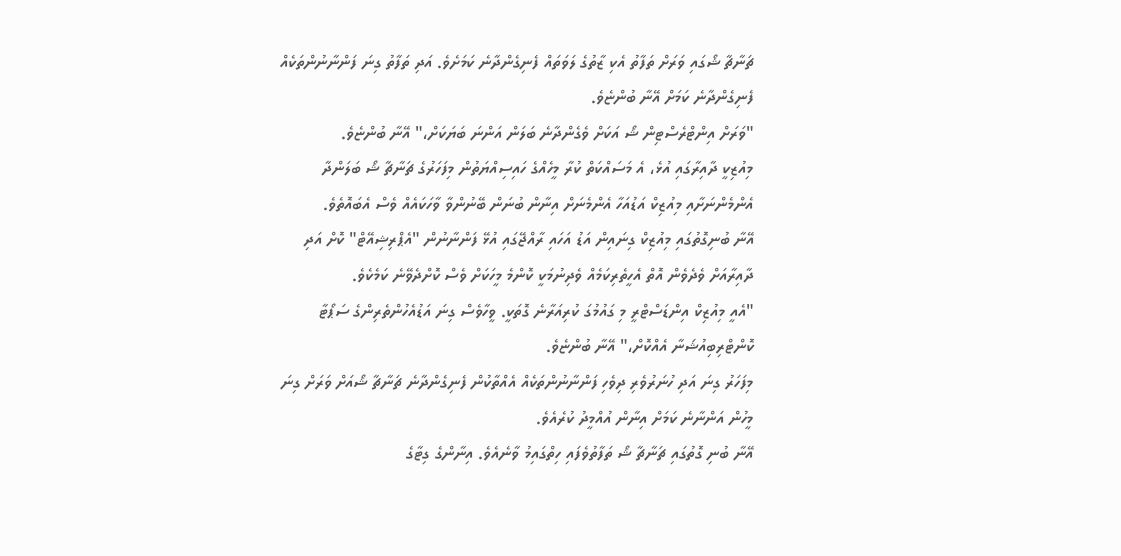ޗަނާޗާ ޝޯގައި ވަރަށް ތަފާތު އެކި ޒާތުގެ ލަވަތައް ފެނިގެންދާނެ ކަމަށެވެ. އަދި ތަފާތު ގިނަ ފަންނާނުންތަކެއް ފެނިގެންދާނެ ކަމަށް އޭނާ ބުންޏެވެ.
"ވަރަށް އިންޓްރެސްޓިން ޝޯ އަކަށް ވެގެންދާނެ ބަލަން އަންނަ ބަޔަކަށް،" އޭނާ ބުންޏެވެ.
މިއުޒިކީ ދާއިރާގައި އުޅެ، އެ މަސައްކަތް ކުރާ މީހެއްގެ ހައިސިއްޔަތުން މިފަހަރުގެ ޗަނާޗާ ޝޯ ބަލަންދާ އެންމެންނަށާއި މިއުޒިކް އަޑުއަހާ އެންމެނަށް އިނާން ބުނަން ބޭނުންވާ ވާހަކައެއް ވެސް އެބައޮތެވެ.
އޭނާ ބުނިގޮތުގައި މިއުޒިކް ގިނައިން އަޑު އަހައި ރާއްޖޭގައި އުޅޭ ފަންނާނުން "އެޕްރިޝިއޭޓް" ކޮށް އަދި ދާއިރާއަށް ވެދެވެން އޮތް އެހީތެރިކަމެއް ވެދިނުމަކީ ކޮންމެ މީހަކަށް ވެސް ކޮށްދެވޭނެ ކަމެކެވެ.
"އެއީ މިއުޒިކް އިންޑަސްޓްރީ މި ގައުމުގަ ކުރިއަރާނެ ގޮތަކީ. ވީހާވެސް ގިނަ އަޑުއެހުންތެރިންގެ ސަޕޯޓާ ކޮންޓްރިބިއުޝަނާ އެއްކޮށް،" އޭނާ ބުންޏެވެ.
މިފަހަރު ގިނަ އަދި ހުނަރުވެރި ދިވެހި ފަންނާނުންތަކެއް އެއްތާކުން ފެނިގެންދާނެ ޗަނާޗާ ޝޯއަށް ވަރަށް ގިނަ މީހުން އަންނާނެ ކަމަށް އިނާން އުއްމީދު ކުރެއެވެ.
އޭނާ ބުނި ގޮތުގައި ޗަނާޗާ ޝޯ ތަފާތުވެފައި ހިތްގައިމު ވާނެއެވެ. އިނާންގެ ގިޓާގެ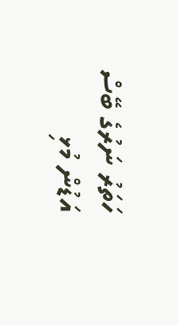ހަތަރު ނަރުގެ ބޭސް އަޑުން މުޅި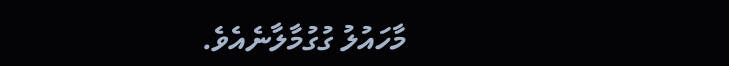މާހައުލު ގުގުމާލާނެއެވެ.